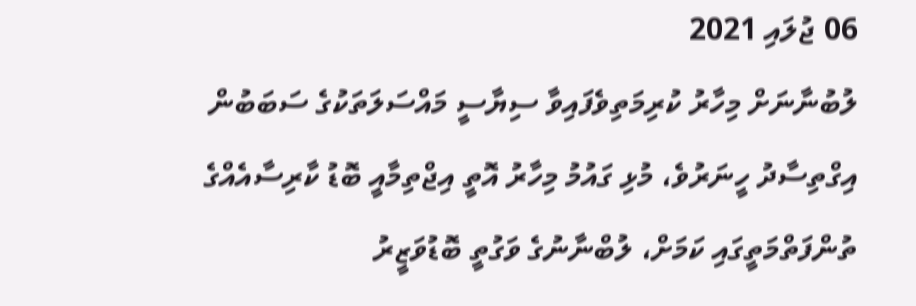06 ޖުލައި 2021
ލުބުނާނަށް މިހާރު ކުރިމަތިވެފައިވާ ސިޔާސީ މައްސަލަތަކުގެ ސަބަބުން އިގްތިސާދު ހީނަރުވެ، މުޅި ގައުމު މިހާރު އޮތީ އިޖްތިމާއީ ބޮޑު ކާރިސާއެއްގެ ތުންފަތްމަތީގައި ކަމަށް، ލުބްނާނުގެ ވަގުތީ ބޮޑުވަޒީރު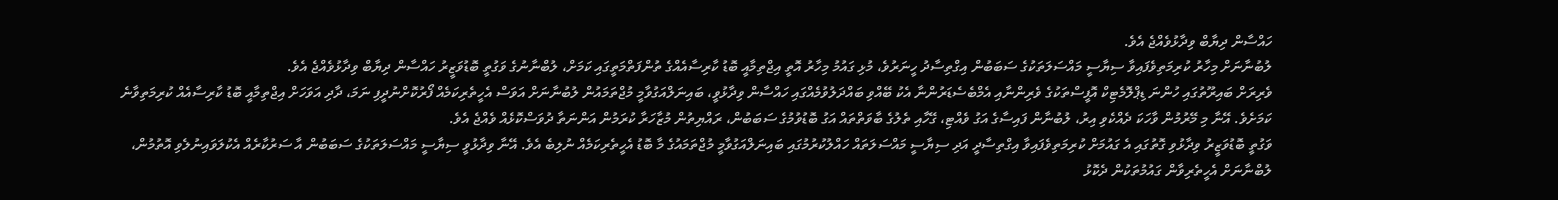ހައްސާން ދިޔާބް ވިދާޅުވެއްޖެ އެވެ.
ލުބުނާނަށް މިހާރު ކުރިމަތިވެފައިވާ ސިޔާސީ މައްސަލަތަކުގެ ސަބަބުން އިގްތިސާދު ހީނަރުވެ، މުޅި ގައުމު މިހާރު އޮތީ އިޖްތިމާއީ ބޮޑު ކާރިސާއެއްގެ ތުންފަތްމަތީގައި ކަމަށް، ލުބްނާނުގެ ވަގުތީ ބޮޑުވަޒީރު ހައްސާން ދިޔާބް ވިދާޅުވެއްޖެ އެވެ.
ވެރިރަށް ބައިރޫތުގައި ހުންނަ ޑިޕްލޮމެޓިކް އޮފީސްތަކުގެ ވެރިންނާއި އެމްބެސެޑަރުންނާ އެކު ބޭއްވި ބައްދަލުވުމެއްގައި ހައްސާން ވިދާޅުވީ، ބައިނަލްއަގުވާމީ މުޖްތަމައުން ލުބުނާނަށް އަވަސް އެހީތެރިކަމެއް ފޯރުކޮށްނުދީފި ނަމަ، ދާދި އަވަހަށް އިޖްތިމާއީ ބޮޑު ކާރިސާއެއް ކުރިމަތިވާނެ ކަމަށެވެ. އޭނާ މި މޭރުމުން ވާހަކަ ދެއްކެވި އިރު، ލުބުނާން ފައިސާގެ އަގު ވެއްޓި، ގޭހާއި ތެލުގެ ބާވަތްތައް އަގު ބޮޑުވުމުގެ ސަބަބުން، ރައްޔިތުން މުޒާހަރާ ކުރަމުން އަންނަތާ ދުވަސްކޮޅެއް ވެއްޖެ އެވެ.
ވަގުތީ ބޮޑުވަޒީރު ވިދާޅުވި ގޮތުގައި އެ ގައުމަށް ކުރިމަތިވެފައިވާ އިގްތިސާދީ އަދި ސިޔާސީ މައްސަލަތައް ހައްލުކުރުމުގައި ބައިނަލްއަގުވާމީ މުޖްތަމައުގެ މާ ބޮޑު އެހީތެރިކަމެއް ނުލިބެ އެވެ. އޭނާ ވިދާޅުވީ ސިޔާސީ މައްސަލަތަކުގެ ސަބަބުން އާ ސަރުކާރެއް އެކުލަވައިނުލެވި އޮތުމުން، ލުބްނާނަށް އެހީތެރިވާން ގައުމުތަކުން ދެކޮޅު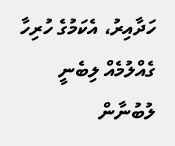ހަދާއިރު، އެކަމުގެ ހުރިހާ ގެއްލުމެއް ލިބެނީ ލުބުނާން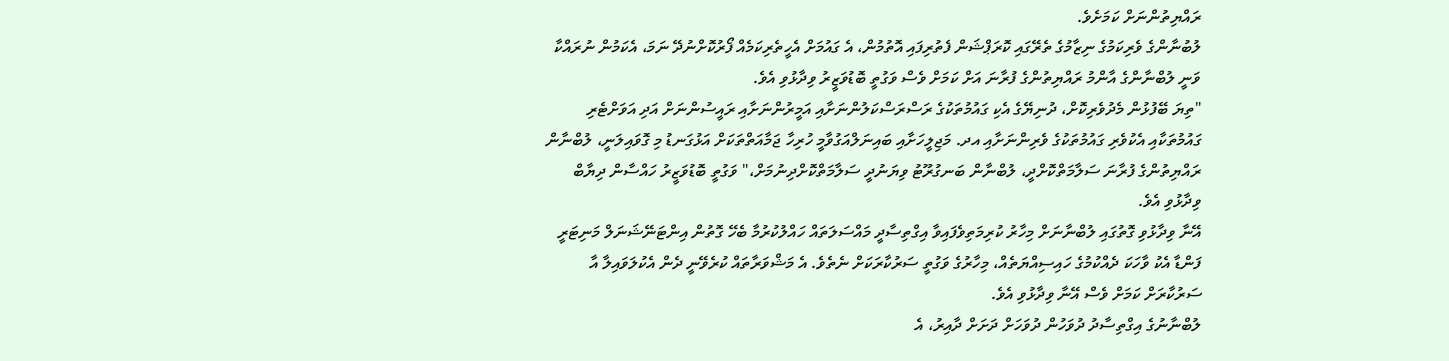ރައްޔިތުންނަށް ކަމަށެވެ.
ލުބުނާންގެ ވެރިކަމުގެ ނިޒާމުގެ ތެރޭގައި ކޮރަޕްޝަން ފެތުރިފައި އޮތުމުން، އެ ގައުމަށް އެހީތެރިކަމެއް ފޯރުކޮށްނުދޭ ނަމަ، އެކަމުން ނުރައްކާ ވަނީ ލުބްނާންގެ އާންމު ރައްޔިތުންގެ ފުރާނަ އަށް ކަމަށް ވެސް ވަގުތީ ބޮޑުވަޒީރު ވިދާޅުވި އެވެ.
"ތިޔަ ބޭފުޅުން މެދުވެރިކޮށް، ދުނިޔޭގެ އެކި ގައުމުތަކުގެ ރަސްރަސްކަލުންނަށާއި އަމީރުންނަށާއި ރައީސުންނަށް އަދި އަވަށްޓެރި ގައުމުތަކާއި އެކުވެރި ގައުމުތަކުގެ ވެރިންނަށާއި އދ. މަޖިލީހަށާއި ބައިނަލްއަގުވާމީ ހުރިހާ ޖަމާއަތްތަކަށް އަޅުގަނޑު މި ގޮވައިލަނީ، ލުބްނާން ރައްޔިތުންގެ ފުރާނަ ސަލާމަތްކޮށްދީ، ލުބްނާން ބަނގުރޫޓު ވިޔަނުދީ ސަލާމަތްކޮށްދިނުމަށް،" ވަގުތީ ބޮޑުވަޒީރު ހައްސާން ދިޔާބް ވިދާޅުވި އެވެ.
އޭނާ ވިދާޅުވި ގޮތުގައި ލުބްނާނަށް މިހާރު ކުރިމަތިވެފައިވާ އިގްތިސާދީ މައްސަލަތައް ހައްލުކުރުމާ ބެހޭ ގޮތުން އިންޓަނޭޝަނަލް މަނިޓަރީ ފަންޑާ އެކު ވާހަކަ ދެއްކުމުގެ ހައިސިއްޔަތެއް، މިހާރުގެ ވަގުތީ ސަރުކާރަކަށް ނެތެވެ. އެ މަޝްވަރާތައް ކުރެވޭނީ ދެން އެކުލަވައިލާ އާ ސަރުކާރަށް ކަމަށް ވެސް އޭނާ ވިދާޅުވި އެވެ.
ލުބްނާނުގެ އިގްތިސާދު ދުވަހުން ދުވަހަށް ދަށަށް ދާއިރު، އެ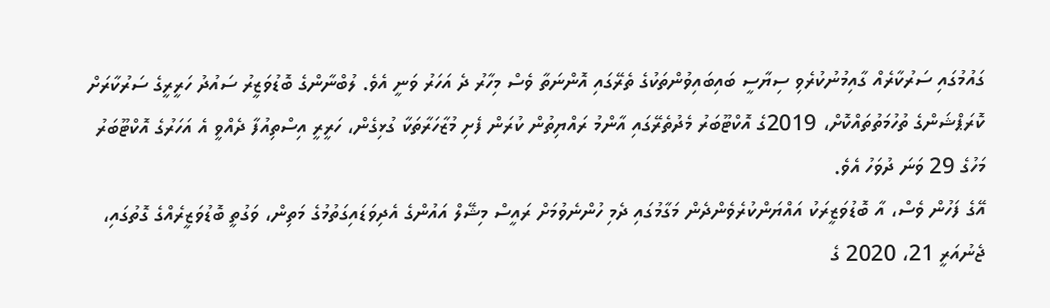ގައުމުގައި ސަރުކާރެއް ގާއިމުނުކުރެވި ސިޔާސީ ބައިބައިވުންތަކުގެ ތެރޭގައި އޮންނަތާ ވެސް މިހާރު ދެ އަހަރު ވަނީ އެވެ. ލުބްނާންގެ ބޮޑުވަޒީރު ސައުދު ހަރީރީގެ ސަރުކާރަށް ކޮރަޕްޝަންގެ ތުހުމަތުތައްކޮށް، 2019ގެ އޮކްޓޫބަރު މެދުތެރޭގައި އާންމު ރައްޔިތުން ކުރަން ފެށި މުޒާހަރާތަކާ ގުޅިގެން، ހަރީރީ އިސްތިއުފާ ދެއްވީ އެ އަހަރުގެ އޮކްޓޫބަރު މަހުގެ 29 ވަނަ ދުވަހު އެވެ.
އޭގެ ފަހުން ވެސް، އާ ބޮޑުވަޒީރަކު އައްޔަންކުރެވެންދެން މަގާމުގައި ދެމި ހުންނެވުމަށް ރައީސް މިޝޭލް އައުންގެ އެދިވަޑައިގަތުމުގެ މަތިން، ވަގުތީ ބޮޑުވަޒީރެއްގެ ގޮތުގައި، ޖެނުއަރީ 21، 2020 ގެ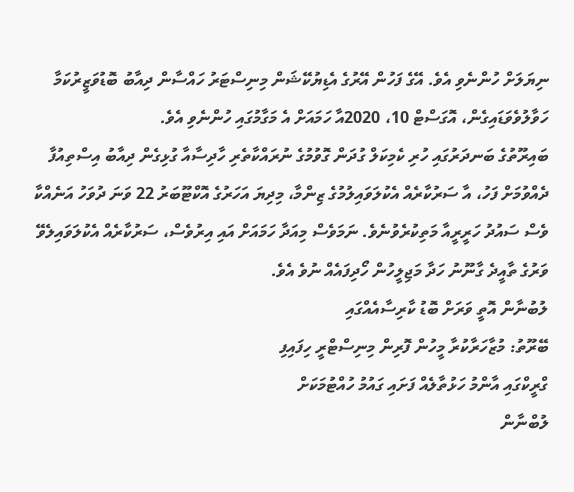ނިޔަލަށް ހުންނެވި އެވެ. އޭގެ ފަހުން އޭރުގެ އެޑިޔުކޭޝަން މިނިސްޓަރު ހައްސާން ދިއާބު ބޮޑުވަޒީރުކަމާ ހަވާލުވެވަޑައިގެން، އޮގަސްޓް 10، 2020އާ ހަމައަށް އެ މަގާމުގައި ހުންނެވި އެވެ.
ބައިރޫތުގެ ބަނދަރުގައި ހުރި ކެމިކަލް ގުދަން ގޮވުމުގެ ނުރައްކާތެރި ހާދިސާއާ ގުޅިގެން ދިއާބު އިސްތިއުފާ ދެއްވުމަށް ފަހު، އާ ސަރުކާރެއް އެކުލަވައިލުމުގެ ޒިންމާ، މިދިޔަ އަހަރުގެ އޮކްޓޫބަރު 22 ވަނަ ދުވަހު އަނެއްކާ ވެސް ސައުދު ހަރީރީއާ މަތިކުރެވުނެވެ. ނަމަވެސް މިއަދާ ހަމައަށް އައި އިރުވެސް، ސަރުކާރެއް އެކުލަވައިލެވޭ ވަރުގެ ތާއީދެ ގާނޫނު ހަދާ މަޖިލީހުން ހޯދިފައެއް ނުވެ އެވެ.
ލުބުނާން އޮތީ ވަރަށް ބޮޑު ކާރިސާއެއްގައި
ބޭރޫތު: މުޒާހަރާކުރާ މީހުން ފޮރިން މިނިސްޓްރީ ހިފައިފި
ގްރީކްގައި އާންމު ހަޅުތާލެއް ފަށައި ގައުމު ހުއްޓުމަކަށް
ލުބްނާން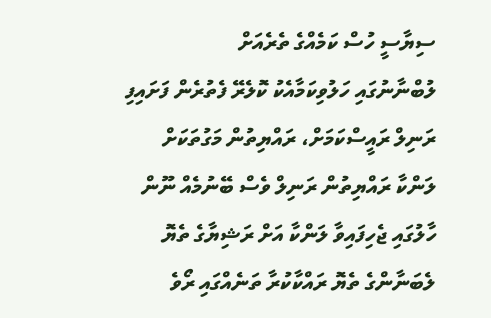ސިޔާސީ ހުސް ކަމެއްގެ ތެރެއަށް
ލުބްނާނުގައި ހަލުވިކަމާއެކު ކޮލެރޭ ފެތުރެން ފަށައިފި
ރަނިލް ރައީސްކަމަށް، ރައްޔިތުން މަގުތަކަށް
ލަންކާ ރައްޔިތުން ރަނިލް ވެސް ބޭނުމެއް ނޫން
ހާލުގައި ޖެހިފައިވާ ލަންކާ އަށް ރަޝިޔާގެ ތެޔޮ
ލެބަނާންގެ ތެޔޮ ރައްކާކުރާ ތަނެއްގައި ރޯވެ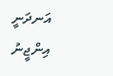އަނދަނީ
އިންޖީނު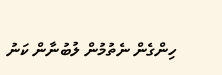ހިންގެން ނެތުމުން ލުބުނާން ކަނު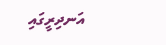އަނދިރީގައި